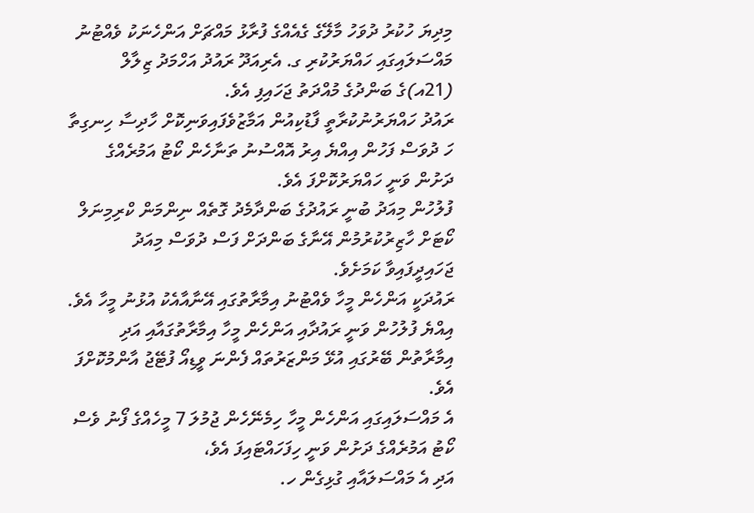މިދިޔަ ހުކުރު ދުވަހު މާލޭގެ ގެއެއްގެ ފުރާޅު މައްޗަށް އަންހެނަކު ވެއްޓުނު މައްސަލައިގައި ހައްޔަރުކުރި ގ. އެރިއަދޫ ރައުދު އަހްމަދު ޒިލާލް (21އ)ގެ ބަންދުގެ މުއްދަތު ޖަހައިފި އެވެ.
ރައުދު ހައްޔަރުނުކުރާތީ ފާޑުކިއުން އަމާޒުވެފައިވަނިކޮށް ހާދިސާ ހިނގިތާ ހަ ދުވަސް ފަހުން އިއްޔެ އިރު އޮއްސުނު ތަނާހެން ކޯޓު އަމުރެއްގެ ދަށުން ވަނީ ހައްޔަރުކޮށްފަ އެވެ.
ފުލުހުން މިއަދު ބުނީ ރައުދުގެ ބަންދާމެދު ގޮތެއް ނިންމަން ކްރިމިނަލް ކޯޓަށް ހާޒިރުކުރުމުން އޭނާގެ ބަންދަށް ފަސް ދުވަސް މިއަދު ޖަހައިދީފައިވާ ކަމަށެވެ.
ރައުދަކީ އަންހެން މީހާ ވެއްޓުނު އިމާރާތުގައި އޭނާއާއެކު އުޅުނު މީހާ އެވެ. އިއްޔެ ފުލުހުން ވަނީ ރައުދާއި އަންހެން މީހާ އިމާރާތުގައާއި އަދި އިމާރާތުން ބޭރުގައި އުޅޭ މަންޒަރުތައް ފެންނަ ވީޑިއޯ ފުޓޭޖު އާންމުކޮށްފަ އެވެ.
އެ މައްސަލައިގައި އަންހެން މީހާ ހިމެނޭހެން ޖުމުލަ 7 މީހެއްގެ ފޯނު ވެސް ކޯޓު އަމުރެއްގެ ދަށުން ވަނީ ހިފަހައްޓައިފަ އެވެ،
އަދި އެ މައްސަލައާއި ގުޅިގެން ހ.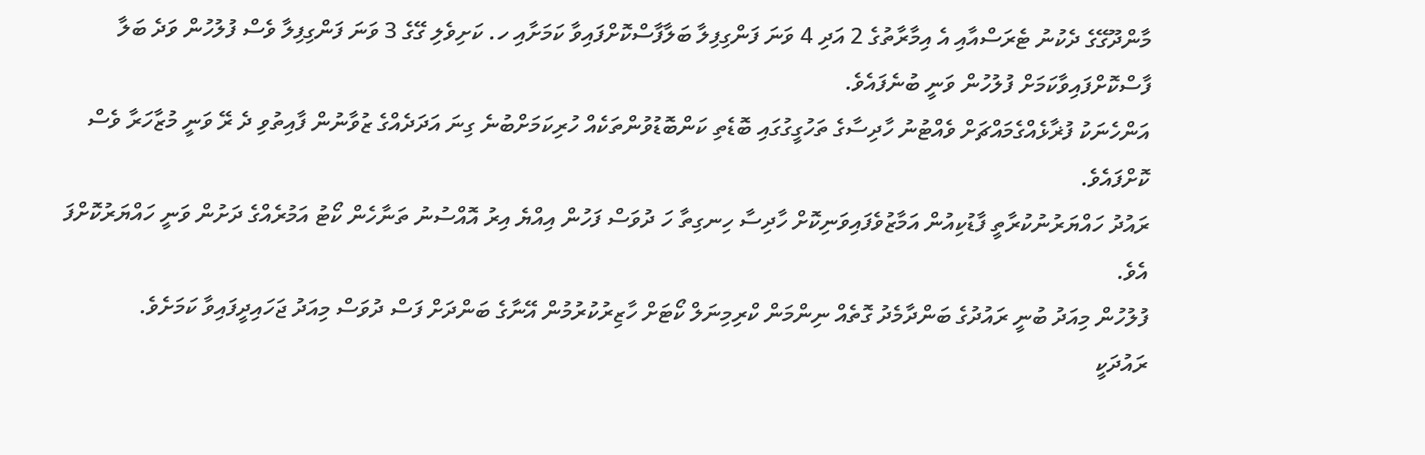މާންދޫގޭގެ ދެކުނު ޓެރަސްއާއި އެ އިމާރާތުގެ 2 އަދި 4 ވަނަ ފަންގިފިލާ ބަލާފާސްކޮށްފައިވާ ކަމަށާއި ހ. ކަށިވެލި ގޭގެ 3 ވަނަ ފަންގިފިލާ ވެސް ފުލުހުން ވަދެ ބަލާ ފާސްކޮށްފައިވާކަމަށް ފުލުހުން ވަނީ ބުނެފައެވެ.
އަންހެނަކު ފުޜާޅެއްގެމައްޗަށް ވެއްޓުނު ހާދިސާގެ ތަހުގީގުގައި ބޮޑެތި ކަންބޮޑުވުންތަކެއް ހުރިކަމަށްބުނެ ގިނަ އަދަދެއްގެ ޒުވާނުން ފާއިތުވި ދެ ރޭ ވަނީ މުޒާހަރާ ވެސް ކޮށްފައެވެ.
ރައުދު ހައްޔަރުނުކުރާތީ ފާޑުކިއުން އަމާޒުވެފައިވަނިކޮށް ހާދިސާ ހިނގިތާ ހަ ދުވަސް ފަހުން އިއްޔެ އިރު އޮއްސުނު ތަނާހެން ކޯޓު އަމުރެއްގެ ދަށުން ވަނީ ހައްޔަރުކޮށްފަ އެވެ.
ފުލުހުން މިއަދު ބުނީ ރައުދުގެ ބަންދާމެދު ގޮތެއް ނިންމަން ކްރިމިނަލް ކޯޓަށް ހާޒިރުކުރުމުން އޭނާގެ ބަންދަށް ފަސް ދުވަސް މިއަދު ޖަހައިދީފައިވާ ކަމަށެވެ.
ރައުދަކީ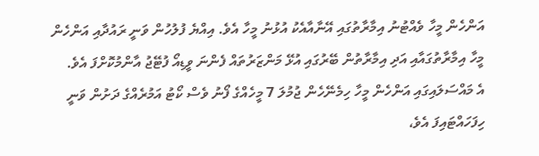އަންހެން މީހާ ވެއްޓުނު އިމާރާތުގައި އޭނާއާއެކު އުޅުނު މީހާ އެވެ. އިއްޔެ ފުލުހުން ވަނީ ރައުދާއި އަންހެން މީހާ އިމާރާތުގައާއި އަދި އިމާރާތުން ބޭރުގައި އުޅޭ މަންޒަރުތައް ފެންނަ ވީޑިއޯ ފުޓޭޖު އާންމުކޮށްފަ އެވެ.
އެ މައްސަލައިގައި އަންހެން މީހާ ހިމެނޭހެން ޖުމުލަ 7 މީހެއްގެ ފޯނު ވެސް ކޯޓު އަމުރެއްގެ ދަށުން ވަނީ ހިފަހައްޓައިފަ އެވެ،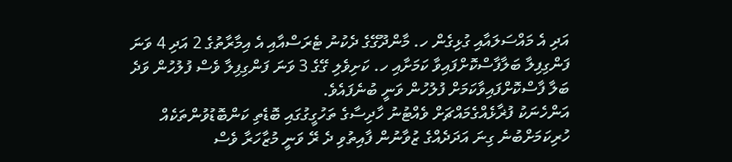އަދި އެ މައްސަލައާއި ގުޅިގެން ހ. މާންދޫގޭގެ ދެކުނު ޓެރަސްއާއި އެ އިމާރާތުގެ 2 އަދި 4 ވަނަ ފަންގިފިލާ ބަލާފާސްކޮށްފައިވާ ކަމަށާއި ހ. ކަށިވެލި ގޭގެ 3 ވަނަ ފަންގިފިލާ ވެސް ފުލުހުން ވަދެ ބަލާ ފާސްކޮށްފައިވާކަމަށް ފުލުހުން ވަނީ ބުނެފައެވެ.
އަންހެނަކު ފުޜާޅެއްގެމައްޗަށް ވެއްޓުނު ހާދިސާގެ ތަހުގީގުގައި ބޮޑެތި ކަންބޮޑުވުންތަކެއް ހުރިކަމަށްބުނެ ގިނަ އަދަދެއްގެ ޒުވާނުން ފާއިތުވި ދެ ރޭ ވަނީ މުޒާހަރާ ވެސް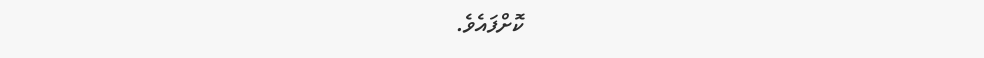ކޮށްފައެވެ.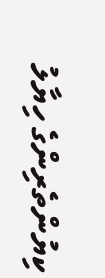ކިޔުންތެރިންގެ ހިޔާލު